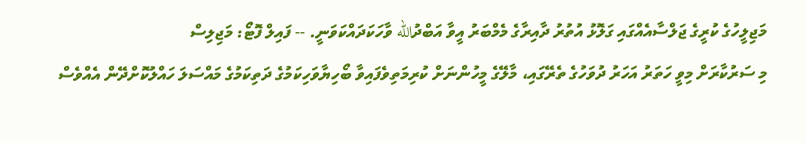މަޖިލީހުގެ ކުރީގެ ޖަލްސާއެއްގައި ގަލޮޅު އުތުރު ދާއިރާގެ މެމްބަރު އީވާ އަބްދުالله ވާހަކަދައްކަވަނީ. -- ފައިލް ފޮޓޯ: މަޖިލިސް
މި ސަރުކާރަށް މިވީ ހަތަރު އަހަރު ދުވަހުގެ ތެރޭގައި، މާލޭގެ މީހުންނަށް ކުރިމަތިވެފައިވާ ބޯހިޔާވަހިކަމުގެ ދަތިކަމުގެ މައްސަލަ ހައްލުކޮށްދޭން އެއްވެސް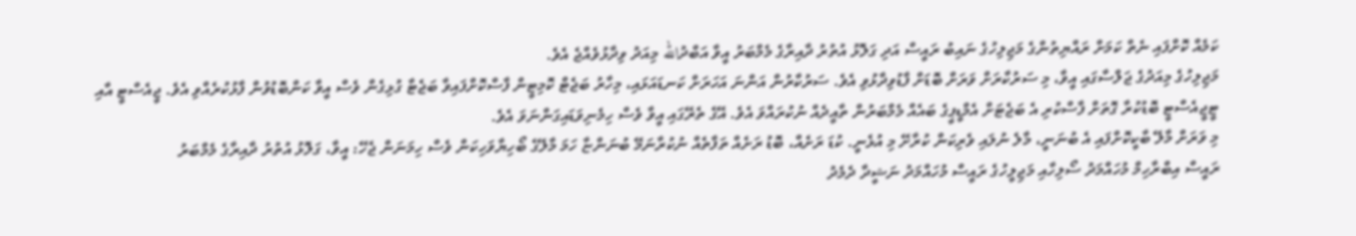ކަމެއް ކޮށްފައި ނެތް ކަމަށް ރައްޔިތުންގެ މަޖިލިހުގެ ނައިބު ރައީސް އަދި ގަލޮޅު އުތުރު ދާއިރާގެ މެމްބަރު އީވާ އަބްދުالله މިއަދު ވިދާޅުވެއްޖެ އެވެ.
މަޖިލިހުގެ މިއަދުގެ ޖަލްސާގައި އީވާ، މި ސަރުކާރަށް ވަރަށް ބޮޑަށް ފާޑުވިދާޅުވި އެވެ. ސަރުކާރުން އަންނަ އަހަރަށް ކަނޑައަޅައި، މިހާރު ބަޖެޓް ކޮމިޓީން ފާސްކޮށްފައިވާ ބަޖެޓާ ގުޅިގެން ވެސް އީވާ ކަންބޮޑުވުން ފާޅުކުރެއްވި އެވެ. ޖީއެސްޓީ އާއި ޓީޖީއެސްޓީ ބޮޑުކުރާ ގޮތަށް ފާސްކުރި އެ ބަޖެޓަށް އެމްޑީޕީގެ ބައެއް މެމްބަރުން ތާއީދެއް ނުކުރައްވަ އެވެ. އޭގެ ތެރޭގައި އީވާ ވެސް ހިމެނިވަޑައިގަންނަވަ އެވެ.
މި ވަރަށް މާލޭ ބާކީކޮށްފައި އެ ބުނަނީ، މާލެ ނުލައި ވެރިކަން ކުރާށޭ މި އުޅެނީ. ކުޑަ ރަށެއް، ބޮޑު ރަށެއް ތަފާތެއް ނުކުރާނަމޭ ބުނަންޏާ ހަމަ މާލޭގެ ބޯހިޔާވަހިކަން ވެސް ހިމަނަން ޖެހޭ: އީވާ، ގަލޮޅު އުތުރު ދާއިރާގެ މެމްބަރު
ރައީސް އިބްރާހިމް މުހައްމަދު ސޯލިހާއި މަޖިލީހުގެ ރައީސް މުހައްމަދު ނަޝީދާ ދެމެދު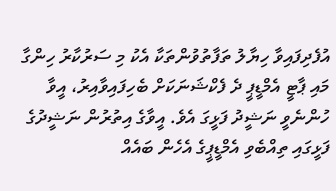އުފެދިފައިވާ ހިޔާލު ތަފާތުވުންތަކާ އެކު މި ސަރުކާރު ހިންގާ މައި ޕާޓީ އެމްޑީޕީ ދެ ފެކްޝަނަކަށް ބެހިފައިވާއިރު، އީވާ ހުންނެވީ ނަޝީދު ފަޅީގަ އެވެ. އީވާގެ އިތުރުން ނަޝީދުގެ ފަޅީގައި ތިއްބެވި އެމްޑީޕީގެ އެހެން ބައެއް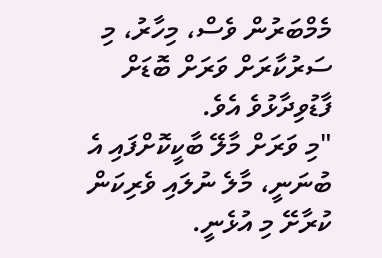މެމްބަރުން ވެސް، މިހާރު، މި ސަރުކާރަށް ވަރަށް ބޮޑަށް ފާޑުވިދާޅުވެ އެވެ.
"މި ވަރަށް މާލޭ ބާކީކޮށްފައި އެ ބުނަނީ، މާލެ ނުލައި ވެރިކަން ކުރާށޭ މި އުޅެނީ.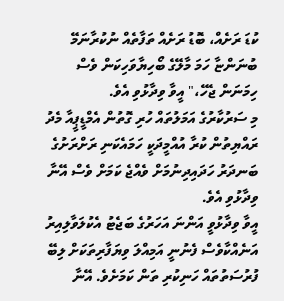ކުޑަ ރަށެއް، ބޮޑު ރަށެއް ތަފާތެއް ނުކުރާނަމޭ ބުނަންޏާ ހަމަ މާލޭގެ ބޯހިޔާވަހިކަން ވެސް ހިމަނަން ޖެހޭ،" އީވާ ވިދާޅުވި އެވެ.
މި ސަރުކާރުގެ އަމަލުތައް ހުރި ގޮތުން އެމްޑީޕީއާ މެދު ރައްޔިތުން ކުރާ އުއްމީދަކީ ހަމައެކަނި ރަށްރަށުގެ ބަނދަރު ހަދައިދިނުމަށް ވެއްޖެ ކަމަށް ވެސް އޭނާ ވިދާޅުވި އެވެ.
އީވާ ވިދާޅުވީ އަންނަ އަހަރުގެ ބަޖެޓު އެކުލަވާލިއިރު އަނެއްކާވެސް ފެނުނީ އަމިއްލަ ވިޔަފާރިތަކަށް ލިބޭ ފުރުސަތުތައް ހަނިކުރި ތަން ކަމަށެވެ. އޭނާ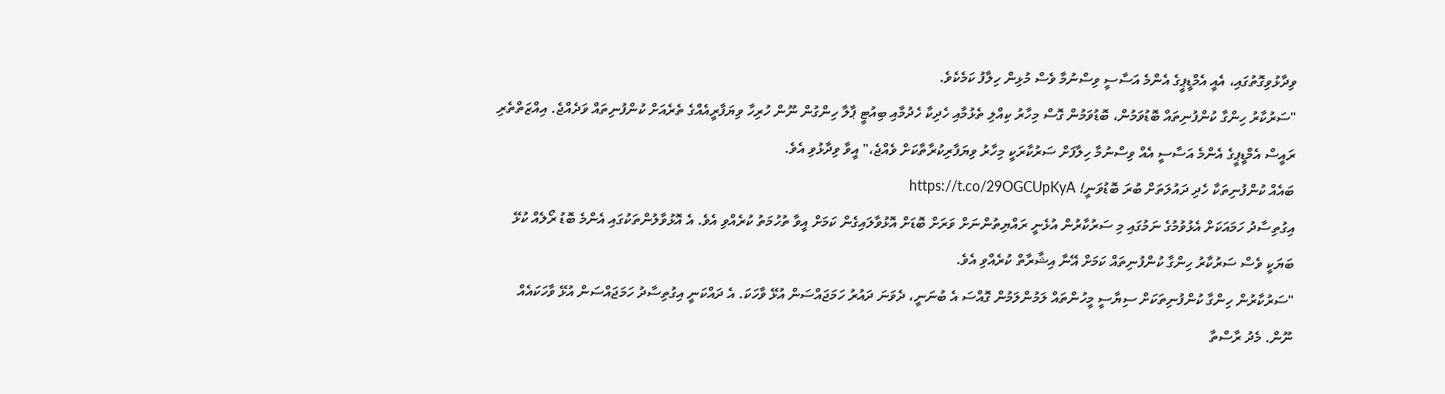ވިދާޅުވިގޮތުގައި، އެއީ އެމްޑީޕީގެ އެންމެ އަސާސީ ވިސްނުމާ ވެސް މުޅިން ހިލާފު ކަމެކެވެ.
"ސަރުކާރު ހިންގާ ކުންފުނިތައް ބޮޑުވަމުން، ބޮޑުވަމުން ގޮސް މިހާރު ކިއްލި ތެޅުމާއި ހެދިކާ ހެދުމާއި ބިއުޓީ ޕާލާ ހިންގުން ނޫން ހުރިހާ ވިޔަފާރީއެއްގެ ތެރެއަށް ކުންފުނިތައް ވަދެއްޖެ. އިއްޒަތްތެރި ރައީސް އެމްޑީޕީގެ އެންމެ އަސާސީ އެއް ވިސްނުމާ ހިލާފަށް ސަރުކާރަކީ މިހާރު ވިޔަފާރިކުރާތާކަށް ވެއްޖެ،" އީވާ ވިދާޅުވި އެވެ.
ބައެއް ކުންފުނިތަކާ ހެދި ދައުލަތަށް ބުރަ ބޮޑުވަނީ! https://t.co/29OGCUpKyA
އިގުތިސާދު ހަމައަކަށް އެޅުވުމުގެ ނަމުގައި މި ސަރުކާރުން އުޅެނީ ރައްޔިތުންނަށް ވަރަށް ބޮޑަށް އޮޅުވާލައިގެން ކަމަށް އީވާ ތުހުމަތު ކުރެއްވި އެވެ. އެ އޮޅުވާލުންތަކުގައި އެންމެ ބޮޑު ރޯލެއް ކުޅޭ ބަޔަކީ ވެސް ސަރުކާރު ހިންގާ ކުންފުނިތައް ކަމަށް އޭނާ އިޝާރާތް ކުރެއްވި އެވެ.
"ސަރުކާރުން ހިންގާ ކުންފުނިތަކަށް ސިޔާސީ މީހުންތައް ލަމުންލަމުން ގޮއްސަ އެ ބުނަނީ، ދެވަނަ ދައުރު ހަމަޖައްސަން އުޅޭ ވާހަކަ. އެ ދައްކަނީ އިގުތިސާދު ހަމަޖައްސަން އުޅޭ ވާހަކައެއް ނޫން. މެދު ރާސްތާ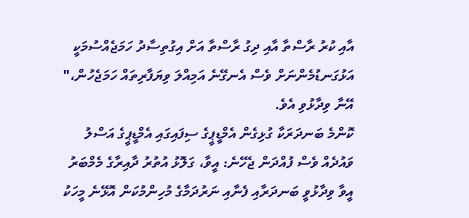އާއި ކުރު ރާސްތާ އާއި ދިގު ރާސްތާ އަށް އިގުތިސާދު ހަމަޖެއްސުމަކީ އަޅުގަނޑުމެންނަށް ވެސް އެނގޭނެ އަމިއްލަ ވިޔަފާރިތައް ހަމަޖެހުން،" އޭނާ ވިދާޅުވި އެވެ.
ކޮންމެ ބަނދަރަކާ ގުޅިގެން އެމްޑީޕީގެ ސިފައިގައި އެމްޑީޕީގެ އަސްލު ވައުދެއް ވެސް ފުއްދަން ޖެހޭނެ: އީވާ، ގަލޮޅު އުތުރު ދާއިރާގެ މެމްބަރު
އީވާ ވިދާޅުވީ ބަނދަރާއި ފެނާއި ނަރުދަމާގެ މުހިންމުކަން އޮޅޭނެ މީހަކު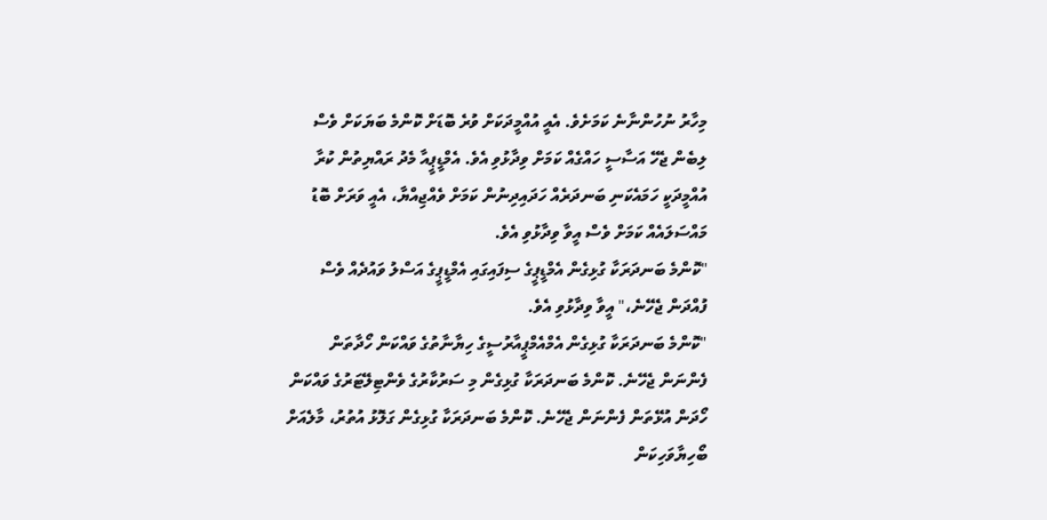މިހާރު ނުހުންނާނެ ކަމަށެވެ. އެއީ އުއްމީދަކަށް ވުރެ ބޮޑަށް ކޮންމެ ބަޔަކަށް ވެސް ލިބެން ޖެހޭ އަސާސީ ހައްގެއް ކަމަށް ވިދާޅުވި އެވެ. އެމްޑީޕީއާ މެދު ރައްޔިތުން ކުރާ އުއްމީދަކީ ހަމައެކަނި ބަނދަރެއް ހަދައިދިނުން ކަމަށް ވެއްޖިއްޔާ، އެއީ ވަރަށް ބޮޑު މައްސަލައެއް ކަމަށް ވެސް އީވާ ވިދާޅުވި އެވެ.
"ކޮންމެ ބަނދަރަކާ ގުޅިގެން އެމްޑީޕީގެ ސިފައިގައި އެމްޑީޕީގެ އަސްލު ވައުދެއް ވެސް ފުއްދަން ޖެހޭނެ،" އީވާ ވިދާޅުވި އެވެ.
"ކޮންމެ ބަނދަރަކާ ގުޅިގެން އެމްއެމްޕީއާރުސީގެ ހިޔާނާތުގެ ވައްކަން ހޯދާތަން ފެންނަން ޖެހޭނެ. ކޮންމެ ބަނދަރަކާ ގުޅިގެން މި ސަރުކާރުގެ ވެންޓިލޭޓަރުގެ ވައްކަން ހޯދަން އުޅޭތަން ފެންނަން ޖެހޭނެ. ކޮންމެ ބަނދަރަކާ ގުޅިގެން ގަލޮޅު އުތުރު، މާލެއަށް ބޯހިޔާވަހިކަން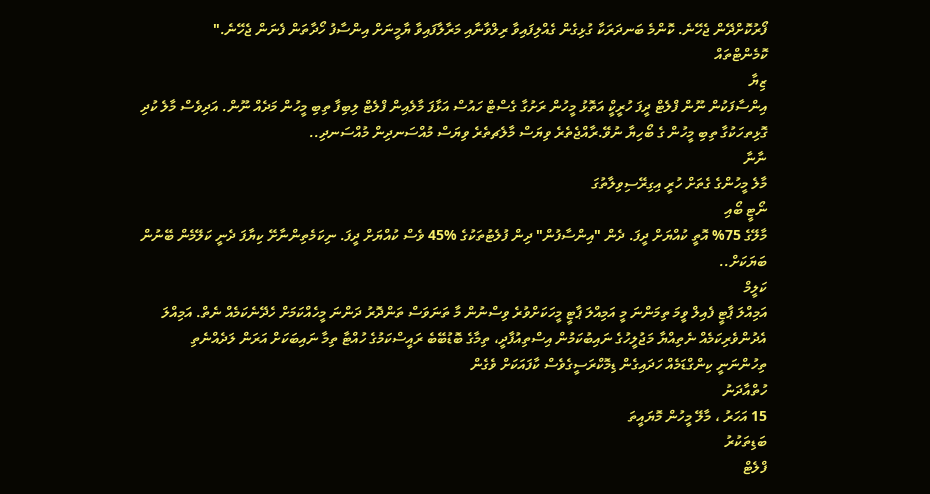ފޯރުކޮށްދޭން ޖެހޭނެ. ކޮންމެ ބަނދަރަކާ ގުޅިގެން ގެއްލިފައިވާ ރިލްވާނާއި މަރާލާފައިވާ ޔާމީނަށް އިންސާފު ހޯދާތަން ފެނަން ޖެހޭނެ."
ކޮމެންޓްތައް
ޒިޔާ
އިންސާފަކުން ނޫން ފްލެޓް ދީފަ ހުރީކީް އަތޮޅު މީހުން ރަށުގާ ގެސްޓް ހައުސް އަޅާފަ މާލެއިން ފްލެޓް ލިބިފާ ތިބި މީހުން މަދެއް ނޫން. އަދިވެސް މާލެ ކުދި ގޮޅިތހަކުގާ ތިބި މީހުން ގެ ބޯހިޔާ ނުވޭ.ރާއްޖެތެރެ ވިޔަސް މާލެޗތެރެ ވިޔަސް މުއްސަނދިން މުއްސަނދި..
ނާނާ
މާލެ މީހުންގެ ގެތަށް ހުރީ އިގިރޭސިވިލާތުގަ
ނޯޓީ ބޯއި
މާލޭގެ 75% އޮތީ ކުއްޔަށް ދީފަ. ދެން "އިންސާފުން" ދިން ފުލެޓުތަކުގެ %45 ވެސް ކުއްޔަށް ދީފަ. ނިކަމެތިންނާށޭ ކިޔާފަ ދެނީ ކަލޭމެން ބޭނުން ބަޔަކަށް..
ކަލީމް
އަމިއްލަ ޕާޓީ ފެއިލް ވީމަ ތިމަންނަ މީ އަމިއްލަ ޕާޓީ މީހަކަށްވުރެ ވިސްނުން މާ ތަނަވަސް ތަންދޮރު ދަންނަ މީހެއްކަމަށް ހެދޭނެކަމެއް ނެތް. އަމިއްލަ އެދުންވެރިކަމެއް ނެތިއްޔާ މަޖުލީހުގެ ނައިބުކަމުން އިސްތިއުފާދީ، ތިމާގެ ބޮޑުބޭބެ ރައީސްކަމުގެ ހުއްޓާ ތިމާ ނައިބަކަށް އަރަން ލަދެއްނެތި ތިހުންނަނީ ކިންގްޑަމެއް ހަދައިގެން ޑިމޮކްރަސީގެވެސް ކާފައަކަށް ވެގެން
ހުތްއާދަނު
15 އަހަރު ، މާލޭ މީހުން މޮޔައީތަ
ބަޑިތަކުރު
ފްލެޓް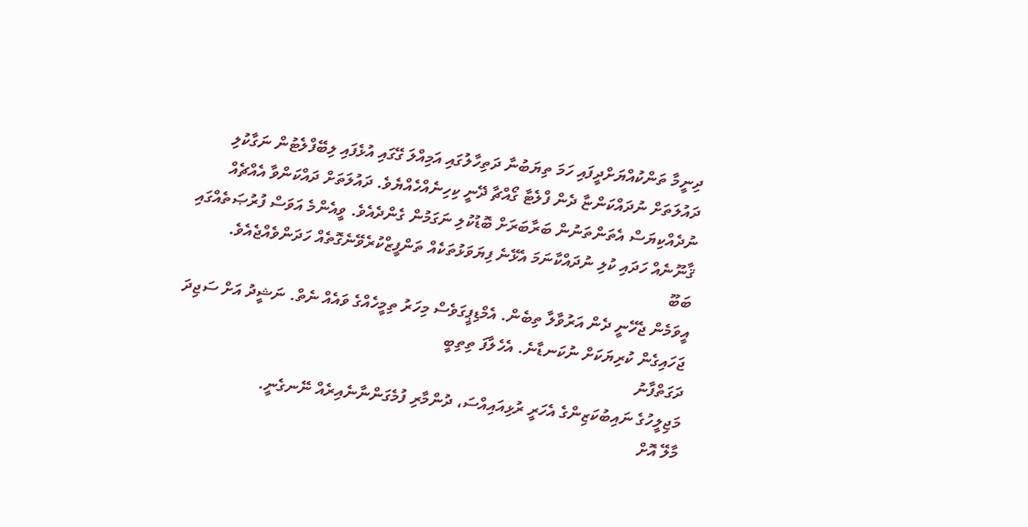ދިނީމާ ތަންކުއްޔަށްދީފައި ހަމަ ތިޔަބުނާ ދަތިހާލުގައި އަމިއްލަ ގޭގައި އުޅެފައި ލިބޭފްލެޓުން ނަގާކުލި ދައުލަތަށް ނުދައްކަންޏާ ދެން ފްލެޓާ ގޯއްޗާ ދޭނީ ކިހިނެއްހެއްޔެވެ. ދައުލަތަށް ދައްކަންވާ އެއްޗެއް ނުދެއްކިޔަސް އެތަންތަނުން ބަރާބަރަށް ބޮޑުކުލި ނަގަމުން ގެންދެއެވެ. ވީއެންމެ އަވަސް ފުރުޞަތެއްގައި ޤާނޫނެއް ހަދައި ކުލި ނުދައްކާނަމަ އެޅޭނެ ފިޔަވަޅުތަކެއް ތަންފީޒްކުރެވޭނެގޮތެއް ހަދަންވެއްޖެއެވެ.
ބަބޫ
އީވަމެން ޖެހޭނީ ދެން އަރުވާލާ ތިބެން. އެމްޑިޕީގަވެސް މިހަރު ތިމީހެއްގެ ވައެއް ނެތް. ނަޝީދު އަށް ސަޖިދަ ޖަހައިގެން ކުރިޔަކަށް ނުކަނޑާނެ. އެހެލާފަ ތިތިބީ
ދަގަތްފާނު
މަޖިލީހުގެ ނައިބުކަޒިންގެ އެހަރީ ރުޅިއައިއްސަ، ދުންމާރި ފުމެގަންނާނެއިރެއް ނޭނގެނީ.
މާލޭ އޮށް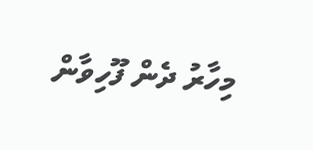މިހާރު ދެން ފޫހިވާން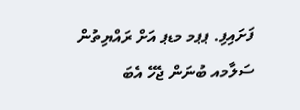ފަށައިފި. ޕޕމ މޑޕ އަށް ރައްޔިތުން ސަލާމއ ބުނަން ޖެހޭ އެބަ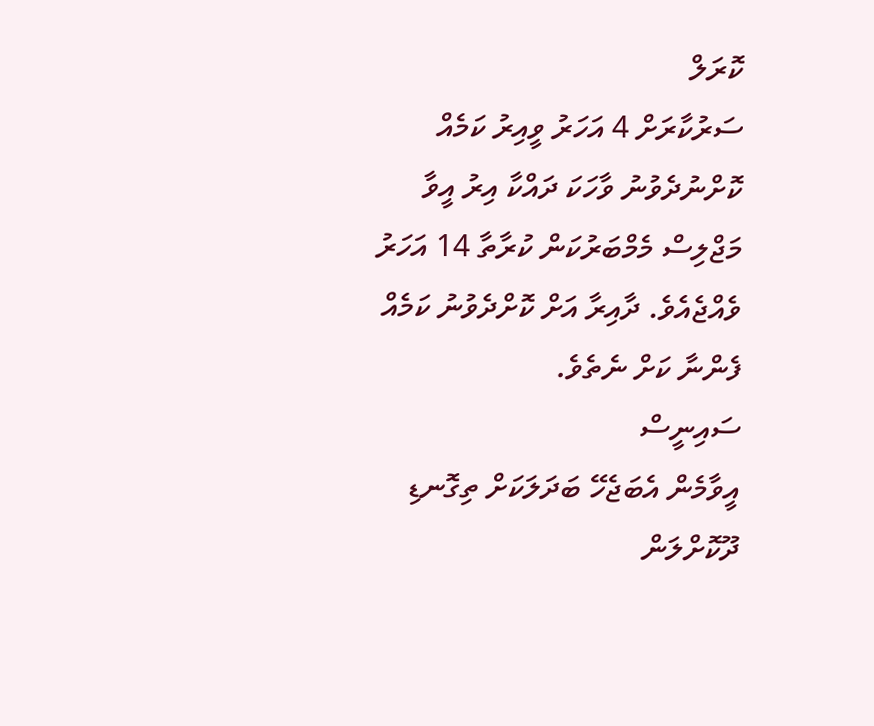ކޮރަލް
ސަރުކާރަށް 4 އަހަރު ވީއިރު ކަމެއް ކޮށްނުދެވުނު ވާހަކަ ދައްކާ އިރު އީވާ މަޖްލިސް މެމްބަރުކަން ކުރާތާ 14 އަހަރު ވެއްޖެއެވެ. ދާއިރާ އަށް ކޮށްދެވުނު ކަމެއް ފެންނާ ކަށް ނެތެވެ.
ސައިނީސް
އީވާމެން އެބަޖެހޭ ބަދަލަކަށް ތިގޮނޑި ދޫކޮށްލަން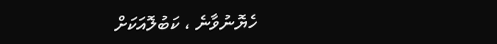ހެޔޮނުވާނެ ، ކަބުލޮއަކަށް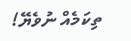ތިކަމެއް ނުވެޔޭ!